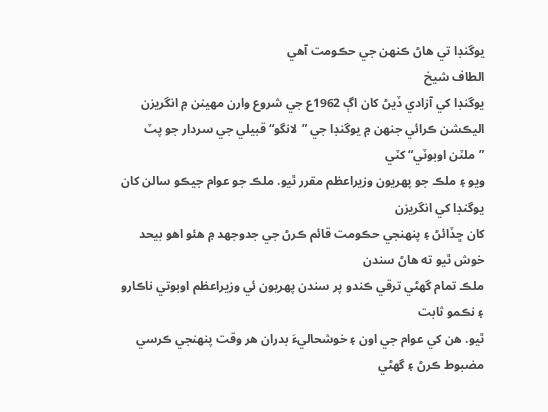يوگنڊا تي هاڻ ڪنهن جي حڪومت آهي
الطاف شيخ
يوگنڊا کي آزادي ڏيڻ کان اڳ 1962ع جي شروع وارن مهينن ۾ انگريزن
اليڪشن ڪرائي جنهن ۾ يوگنڊا جي ”لانگو“ قبيلي جي سردار جو پٽ ”ملٽن اوبوٽي“ کٽي
ويو ۽ ملڪ جو پهريون وزيراعظم مقرر ٿيو. ملڪ جو عوام جيڪو سالن کان يوگنڊا کي انگريزن
کان ڇڏائڻ ۽ پنهنجي حڪومت قائم ڪرڻ جي جدوجهد ۾ هئو اهو بيحد خوش ٿيو ته هاڻ سندن
ملڪ تمام گهڻي ترقي ڪندو پر سندن پهريون ئي وزيراعظم اوبوتي ناڪارو ۽ نڪمو ثابت
ٿيو. هن کي عوام جي اون ۽ خوشحاليءَ بدران هر وقت پنهنجي ڪرسي مضبوط ڪرڻ ۽ گهڻي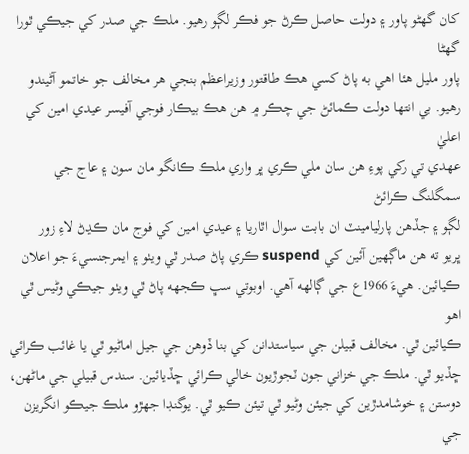کان گهڻو پاور ۽ دولت حاصل ڪرڻ جو فڪر لڳو رهيو. ملڪ جي صدر کي جيڪي ٿورا گهڻا
پاور مليل هئا اهي به پاڻ کسي هڪ طاقتور وزيراعظم بنجي هر مخالف جو خاتمو آڻيندو
رهيو. بي انتها دولت ڪمائڻ جي چڪر ۾ هن هڪ بيڪار فوجي آفيسر عيدي امين کي اعليٰ
عهدي تي رکي پوءِ هن سان ملي ڪري ڀر واري ملڪ ڪانگو مان سون ۽ عاج جي سمگلنگ ڪرائڻ
لڳو ۽ جڏهن پارليامينٽ ان بابت سوال اٿاريا ۽ عيدي امين کي فوج مان ڪڍڻ لاءِ زور
ڀريو ته هن ماڳهين آئين کي suspend ڪري پاڻ صدر ٿي ويٺو ۽ ايمرجنسيءَ جو اعلان
ڪيائين. هيءَ 1966ع جي ڳالهه آهي. اوبوتي سڀ ڪجهه پاڻ ٿي ويٺو جيڪي وڻيس ٿي اهو
ڪيائين ٿي. مخالف قبيلن جي سياستدانن کي بنا ڏوهن جي جيل اماڻيو ٿي يا غائب ڪرائي
ڇڏيو ٿي. ملڪ جي خزاني جون ٽجوڙيون خالي ڪرائي ڇڏيائين. سندس قبيلي جي ماڻهن،
دوستن ۽ خوشامدڙين کي جيئن وڻيو ٿي تيئن ڪيو ٿي. يوگنڊا جهڙو ملڪ جيڪو انگريزن جي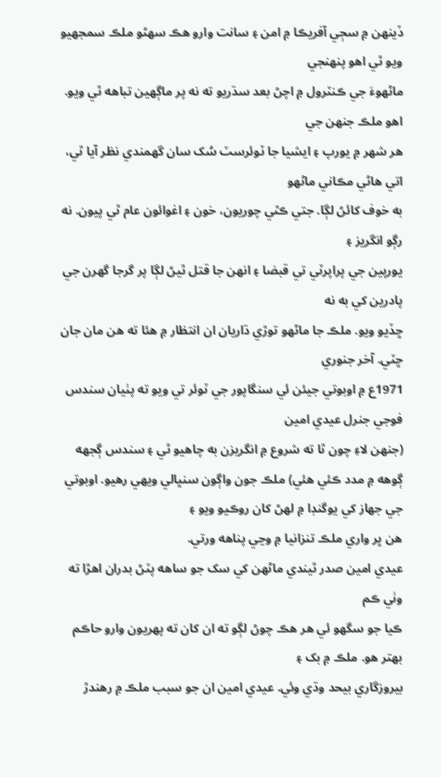ڏينهن ۾ سڄي آفريڪا ۾ امن ۽ سانت وارو هڪ سهڻو ملڪ سمجهيو ويو ٿي اهو پنهنجي
ماڻهوءَ جي ڪنٽرول ۾ اچڻ بعد سڌريو ته نه پر ماڳهين تباهه ٿي ويو. اهو ملڪ جنهن جي
هر شهر ۾ يورپ ۽ ايشيا جا ٽوئرسٽ سُک سان گهمندي نظر آيا ٿي، اتي هاڻي مڪاني ماڻهو
به خوف کائڻ لڳا. جتي ڪٿي چوريون، خون ۽ اغوائون عام ٿي پيون. نه رڳو انگريز ۽
يورپين جي پراپرٽي تي قبضا ۽ انهن جا قتل ٿيڻ لڳا پر گرجا گهرن جي پادرين کي به نه
ڇڏيو ويو. ملڪ جا ماڻهو توڙي ڌاريان ان انتظار ۾ هئا ته هن مان جان ڇٽي. آخر جنوري
1971ع ۾ اوبوتي جيئن ئي سنگاپور جي ٽوئر تي ويو ته پٺيان سندس فوجي جنرل عيدي امين
(جنهن لاءِ چون ٿا ته شروع ۾ انگريزن به چاهيو ٿي ۽ سندس ڳجهه ڳوهه ۾ مدد ڪئي هئي) ملڪ جون واڳون سنڀالي ويهي رهيو. اوبوتي جي جهاز کي يوگنڊا ۾ لهڻ کان روڪيو ويو ۽
هن ڀر واري ملڪ تنزانيا ۾ وڃي پناهه ورتي.
عيدي امين صدر ٿيندي ماڻهن کي سک جو ساهه پٽڻ بدران اهڙا ته وٺي ڪم
ڪيا جو سگهو ئي هر هڪ چوڻ لڳو ته ان کان ته پهريون وارو حاڪم بهتر هو. ملڪ ۾ بک ۽
بيروزگاري بيحد وڌي وئي. عيدي امين ان جو سبب ملڪ ۾ رهندڙ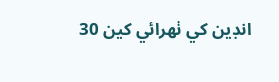انڊين کي ٺهرائي کين 30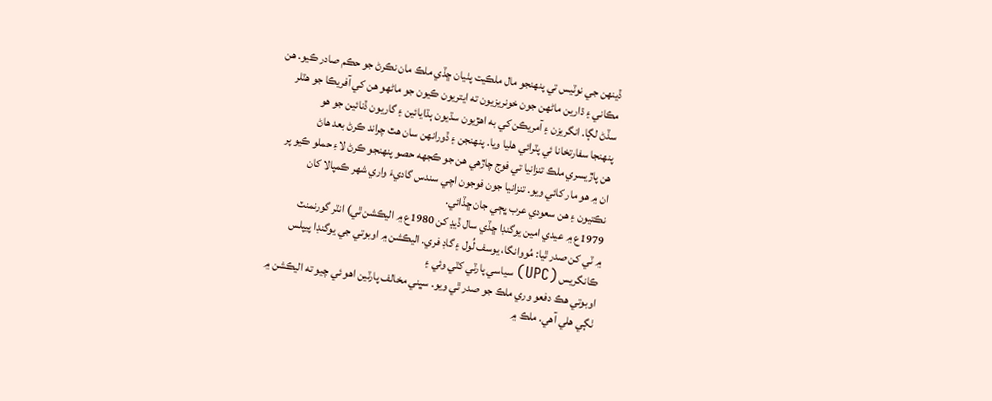ڏينهن جي نوٽيس تي پنهنجو مال ملڪيت پٺيان ڇڏي ملڪ مان نڪرڻ جو حڪم صادر ڪيو. هن
مڪاني ۽ ڌارين ماڻهن جون خونريزيون ته ايتريون ڪيون جو ماڻهو هن کي آفريڪا جو هٽلر
سڏڻ لڳا. انگريزن ۽ آمريڪن کي به اهڙيون سڌيون ٻڌايائين ۽ گاريون ڏنائين جو هو
پنهنجا سفارتخانا ئي پٽرائي هليا ويا. پنهنجن ۽ ڏورانهن سان هٿ چراند ڪرڻ بعد هاڻ
هن پاڙيسري ملڪ تنزانيا تي فوج چاڙهي هن جو ڪجهه حصو پنهنجو ڪرڻ لاءِ حملو ڪيو پر
ان ۾ هو مار کائي ويو. تنزانيا جون فوجون اچي سندس گاديءَ واري شهر ڪمپالا کان
نڪتيون ۽ هن سعودي عرب ڀڄي جان ڇڏائي.
1979ع ۾ عيدي امين يوگنڊا ڇڏي سال ڏيڍ کن 1980ع ۾ اليڪشن ٿي) انٽر گورنمنٽ
۾ ٽي کن صدر ٿيا: مُووانگا، يوسف لُول ۽ گاڊ فري. اليڪشن ۾ اوبوتي جي يوگنڊا پيپلس
ڪانگريس (UPC) سياسي پارٽي کٽي وئي ۽
اوبوتي هڪ دفعو وري ملڪ جو صدر ٿي ويو. سڀني مخالف پارٽين اهو ئي چيو ته اليڪشن ۾
ٺڳي هلي آهي. ملڪ ۾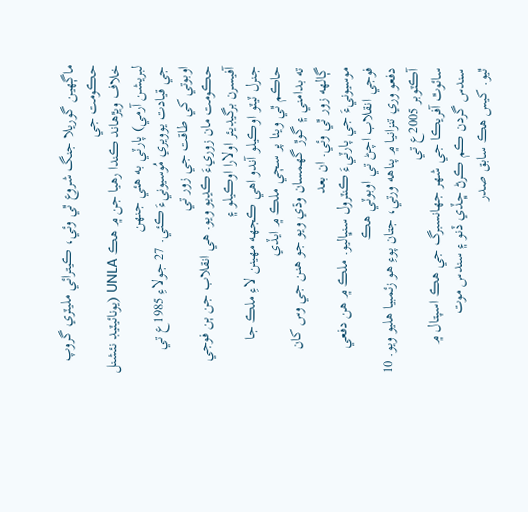ماڳهين گوريلا جنگ شروع ٿي وئي، ڪيترائي مليٽري گروپ حڪومت جي
خلاف ويڙهاند ڪندا رهيا جن ۾ هڪ UNLA (يونائيٽيڊ نئشنل لبريشن آرمي) پارٽي به هئي جنهن
جي قيادت يوويري مُوسيونيءَ ڪئي. 27 جولاءِ 1985ع تي اوبوتي کي طاقت جي زور تي
حڪومت مان زوريءَ ڪڍيو ويو. هي انقلاب جن ٻن فوجي آفيسرن برگيڊيئر اولارا اوڪيلو ۽
جنرل ٽيٽو اوڪيلو آندو اهي ڪجهه مهينن لاءِ ملڪ جا حاڪم ٿي ويٺا پر سڄي ملڪ ۾ ايڏي
ته بدامني ۽ گوڙ گهمسان وڌي ويو جو هنن جي وس کان ڳالهه زور ٿي وئي. ان بعد
موسيونيءَ جي پارٽيءَ ڪنٽرول سنڀاليو. ملڪ ۾ هن دفعي فوجي انقلاب اچڻ تي اوبوٽي هڪ
دفعو وري تنزانيا ۾ پناهه ورتي، جتان پوءِ هو زئمبيا هليو ويو. 10 آڪٽوبر 2005ع تي
سائوٿ آفريڪا جي شهر جهانسبرگ جي هڪ اسپتال ۾ سندس گردن ڪم ڪرڻ ڇڏي ڏنو ۽ سندس موت
ٿيو. کيس هڪ سابق صدر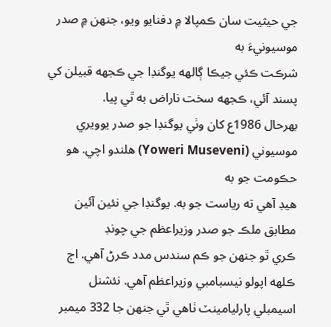جي حيثيت سان ڪمپالا ۾ دفنايو ويو، جنهن ۾ صدر موسيونيءَ به
شرڪت ڪئي جيڪا ڳالهه يوگنڊا جي ڪجهه قبيلن کي پسند آئي، ڪجهه سخت ناراض به ٿي پيا.
بهرحال 1986ع کان وٺي يوگنڊا جو صدر يوويري موسيوني (Yoweri Museveni) هلندو اچي. هو حڪومت جو به
هيڊ آهي ته رياست جو به. يوگنڊا جي نئين آئين مطابق ملڪ جو صدر وزيراعظم جي چونڊ
ڪري ٿو جنهن جو ڪم سندس مدد ڪرڻ آهي. اڄ ڪلهه اپولو نيسبامبي وزيراعظم آهي. نئشنل
اسيمبلي پارليامينٽ ٺاهي ٿي جنهن جا 332 ميمبر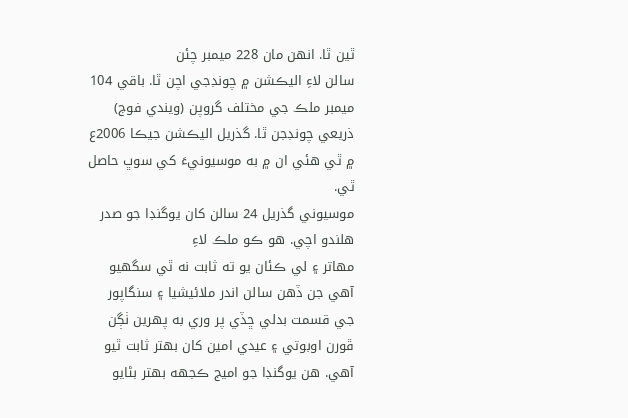ٿين ٿا. انهن مان 228 ميمبر چئن
سالن لاءِ اليڪشن ۾ چونڊجي اچن ٿا. باقي 104 ميمبر ملڪ جي مختلف گروپن (ويندي فوج) ذريعي چونڊجن ٿا. گذريل اليڪشن جيڪا 2006ع ۾ ٿي هئي ان ۾ به موسيونيءَ کي سوڀ حاصل
ٿي.
موسيوني گذريل 24 سالن کان يوگنڊا جو صدر هلندو اچي. هو ڪو ملڪ لاءِ
مهاتر ۽ لي ڪئان يو ته ثابت نه ٿي سگهيو آهي جن ڏهن سالن اندر ملائيشيا ۽ سنگاپور
جي قسمت بدلي ڇڏي پر وري به پهرين ٺڳن ڦورن اوبوتي ۽ عيدي امين کان بهتر ثابت ٿيو
آهي. هن يوگنڊا جو اميج ڪجهه بهتر بڻايو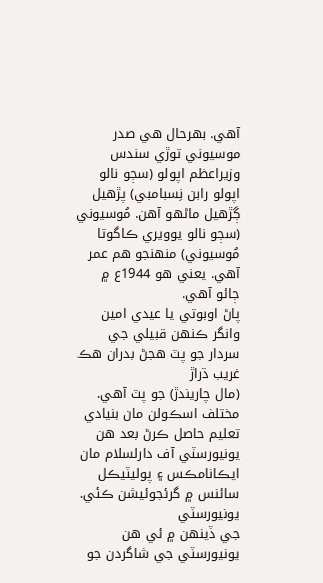آهي. بهرحال هي صدر موسيوني توڙي سندس
وزيراعظم اپولو (سڄو نالو اپولو رابن نِسبامبي) پڙهيل ڳڙهيل ماڻهو آهن. مُوسيوني
(سڄو نالو يوويري ڪاگوتا مُوسيوني) منهنجو هم عمر آهي. يعني هو 1944ع ۾ ڄائو آهي.
پاڻ اوبوتي يا عيدي امين وانگر ڪنهن قبيلي جي سردار جو پٽ هجڻ بدران هڪ غريب ڌراڙ
(مال چاريندڙ) جو پٽ آهي. مختلف اسڪولن مان بنيادي تعليم حاصل ڪرڻ بعد هن
يونيورسٽي آف دارلسلام مان ايڪانامڪس ۽ پوليٽيڪل سائنس ۾ گرئجوئيشن ڪئي. يونيورسٽي
جي ڏينهن ۾ ئي هن يونيورسٽي جي شاگردن جو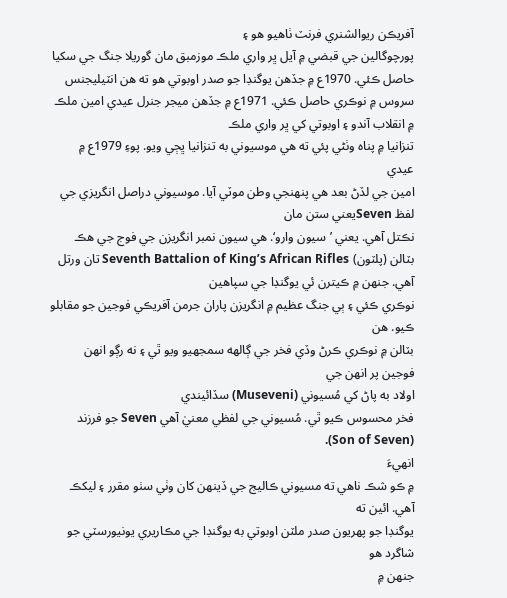آفريڪن ريوالشنري فرنٽ ٺاهيو هو ۽
پورچوگالين جي قبضي ۾ آيل ڀر واري ملڪ موزمبق مان گوريلا جنگ جي سکيا حاصل ڪئي. 1970ع ۾ جڏهن يوگنڊا جو صدر اوبوتي هو ته هن انٽيليجنس سروس ۾ نوڪري حاصل ڪئي. 1971ع ۾ جڏهن ميجر جنرل عيدي امين ملڪ ۾ انقلاب آندو ۽ اوبوتي کي ڀر واري ملڪ
تنزانيا ۾ پناه وٺڻي پئي ته هي موسيوني به تنزانيا ڀڄي ويو. پوءِ 1979ع ۾ عيدي
امين جي لڏڻ بعد هي پنهنجي وطن موٽي آيا. موسيوني دراصل انگريزي جي لفظ Sevenيعني ستن مان
نڪتل آهي. يعني ’سيون وارو‘. هي سيون نمبر انگريزن جي فوج جي هڪ بٽالن (پلٽون) Seventh Battalion of King’s African Rifles تان ورتل آهي. جنهن ۾ ڪيترن ئي يوگنڊا جي سپاهين
نوڪري ڪئي ۽ ٻي جنگ عظيم ۾ انگريزن پاران جرمن آفريڪي فوجين جو مقابلو ڪيو. هن
بٽالن ۾ نوڪري ڪرڻ وڏي فخر جي ڳالهه سمجهيو ويو ٿي ۽ نه رڳو انهن فوجين پر انهن جي
اولاد به پاڻ کي مُسيوني (Museveni) سڏائيندي
فخر محسوس ڪيو ٿي. مُسيوني جي لفظي معنيٰ آهي Seven جو فرزند (Son of Seven).
انهيءَ
۾ ڪو شڪ ناهي ته مسيوني ڪاليج جي ڏينهن کان وٺي سٺو مقرر ۽ ليکڪ آهي. ائين ته
يوگنڊا جو پهريون صدر ملٽن اوبوتي به يوگنڊا جي مڪاريري يونيورسٽي جو شاگرد هو
جنهن ۾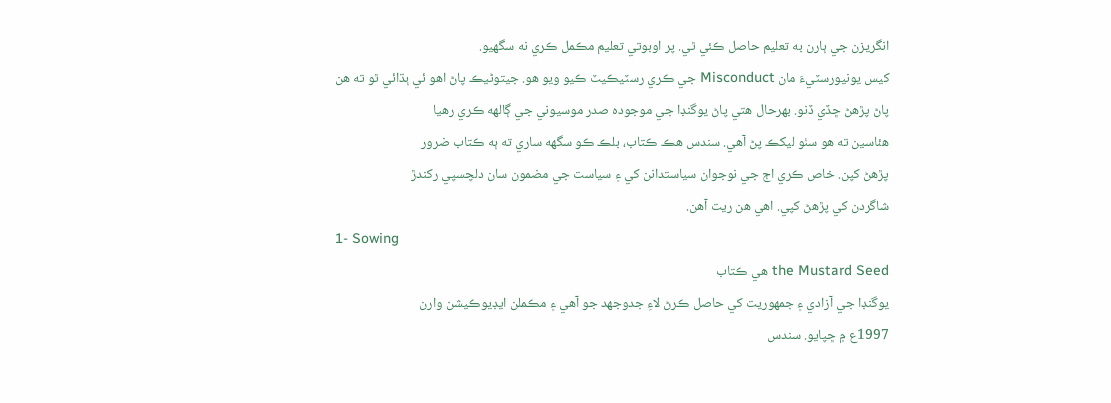انگريزن جي ٻارن به تعليم حاصل ڪئي ٿي. پر اوبوتي تعليم مڪمل ڪري نه سگهيو.
کيس يونيورسٽيءَ مان Misconduct جي ڪري رسٽيڪيٽ ڪيو ويو هو. جيتوڻيڪ پاڻ اهو ئي ٻڌائي ٿو ته هن
پاڻ پڙهڻ ڇڏي ڏنو. بهرحال هتي پاڻ يوگنڊا جي موجوده صدر موسيوني جي ڳالهه ڪري رهيا
هئاسين ته هو سٺو ليکڪ پڻ آهي. سندس هڪ ڪتاب، بلڪ ڪو سگهه ساري ته ٻه ڪتاب ضرور
پڙهڻ کپن. خاص ڪري اڄ جي نوجوان سياستدانن کي ۽ سياست جي مضمون سان دلچسپي رکندڙ
شاگردن کي پڙهڻ کپي. اهي هن ريت آهن.
1- Sowing
the Mustard Seed هي ڪتاب
يوگنڊا جي آزادي ۽ جمهوريت کي حاصل ڪرڻ لاءِ جدوجهد جو آهي ۽ مڪملن ايڊيوڪيشن وارن
1997ع ۾ ڇپايو. سندس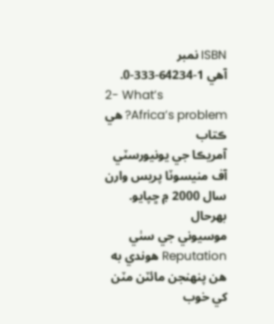ISBN نمبر
آهي 1-64234-333-0.
2- What’s
Africa’s problem? هي ڪتاب
آمريڪا جي يونيورسٽي آف منيسوٽا پريس وارن سال 2000 ۾ ڇپايو.
بهرحال
موسيوني جي سٺي Reputation هوندي به هن پنهنجن مائٽن مٽن کي خوب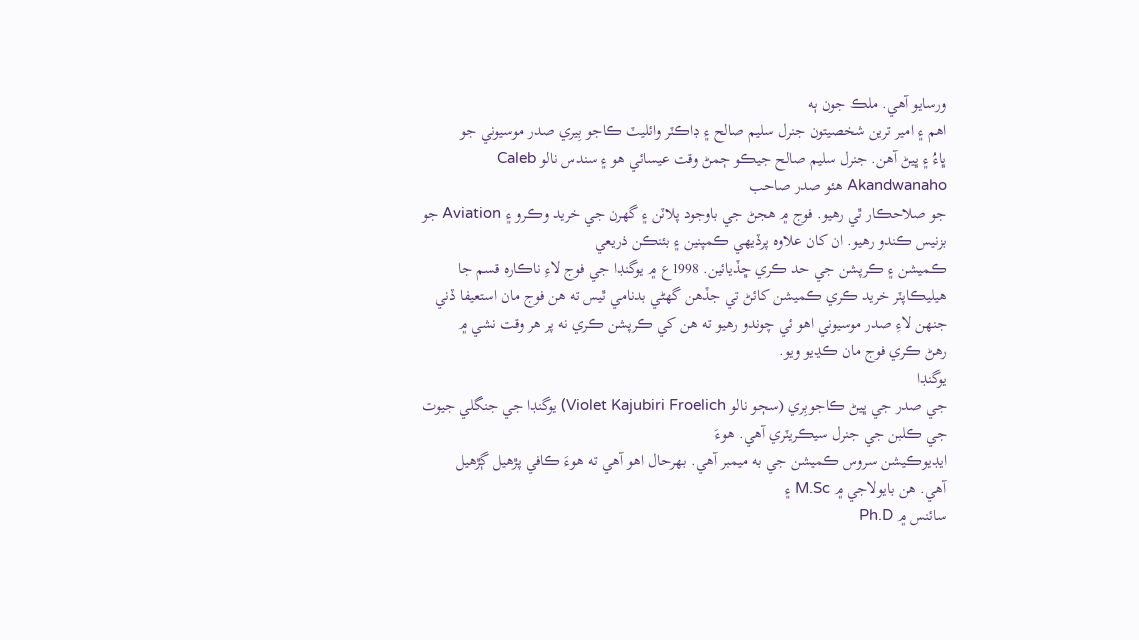ورسايو آهي. ملڪ جون ٻه
اهم ۽ امير ترين شخصيتون جنرل سليم صالح ۽ ڊاڪٽر وائليٽ ڪاجو بِيري صدر موسيوني جو
ڀاءُ ۽ ڀيڻ آهن. جنرل سليم صالح جيڪو ڄمڻ وقت عيسائي هو ۽ سندس نالو Caleb
Akandwanaho هئو صدر صاحب
جو صلاحڪار ٿي رهيو. فوج ۾ هجڻ جي باوجود پلاٽن ۽ گهرن جي خريد وڪرو ۽ Aviation جو بزنيس ڪندو رهيو. ان کان علاوه پرڏيهي ڪمپنين ۽ بئنڪن ذريعي
ڪميشن ۽ ڪرپشن جي حد ڪري ڇڏيائين. 1998ع ۾ يوگنڊا جي فوج لاءِ ناڪاره قسم جا
هيليڪاپٽر خريد ڪري ڪميشن کائڻ تي جڏهن گهڻي بدنامي ٿيس ته هن فوج مان استعيفا ڏني
جنهن لاءِ صدر موسيوني اهو ئي چوندو رهيو ته هن کي ڪرپشن ڪري نه پر هر وقت نشي ۾
رهڻ ڪري فوج مان ڪڍيو ويو.
يوگنڊا
جي صدر جي ڀيڻ ڪاجوبِري (سڄو نالو Violet Kajubiri Froelich) يوگنڊا جي جنگلي جيوت جي ڪلبن جي جنرل سيڪريٽري آهي. هوءَ
ايڊيوڪيشن سروس ڪميشن جي به ميمبر آهي. بهرحال اهو آهي ته هوءَ ڪافي پڙهيل ڳڙهيل
آهي. هن بايولاجي ۾ M.Sc ۽
سائنس ۾ Ph.D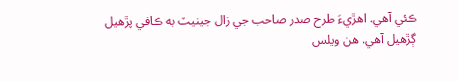ڪئي آهي. اهڙيءَ طرح صدر صاحب جي زال جينيٽ به ڪافي پڙهيل
ڳڙهيل آهي. هن ويلس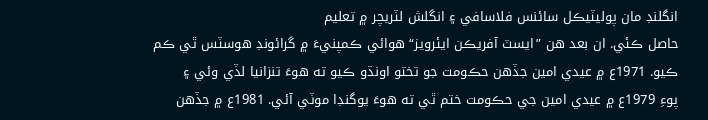انگلنڊ مان پوليٽيڪل سائنس فلاسافي ۽ انگلش لٽريچر ۾ تعليم
حاصل ڪئي. ان بعد هن ”ايسٽ آفريڪن ايئرويز“ هوائي ڪمپنيءَ ۾ گرائونڊ هوسٽس ٿي ڪم
ڪيو. 1971ع ۾ عيدي امين جڏهن حڪومت جو تختو اونڌو ڪيو ته هوءَ تنزانيا لڏي وئي ۽
پوءِ 1979ع ۾ عيدي امين جي حڪومت ختم ٿي ته هوءَ يوگنڊا موٽي آئي. 1981ع ۾ جڏهن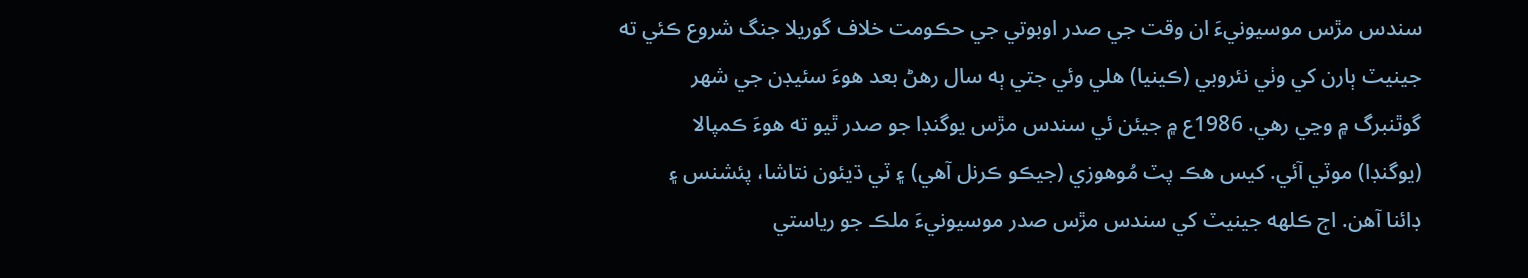سندس مڙس موسيونيءَ ان وقت جي صدر اوبوتي جي حڪومت خلاف گوريلا جنگ شروع ڪئي ته
جينيٽ ٻارن کي وٺي نئروبي (ڪينيا) هلي وئي جتي ٻه سال رهڻ بعد هوءَ سئيڊن جي شهر
گوٿنبرگ ۾ وڃي رهي. 1986ع ۾ جيئن ئي سندس مڙس يوگنڊا جو صدر ٿيو ته هوءَ ڪمپالا
(يوگنڊا) موٽي آئي. کيس هڪ پٽ مُوهوزي (جيڪو ڪرنل آهي) ۽ ٽي ڌيئون نتاشا، پئشنس ۽
ڊائنا آهن. اڄ ڪلهه جينيٽ کي سندس مڙس صدر موسيونيءَ ملڪ جو رياستي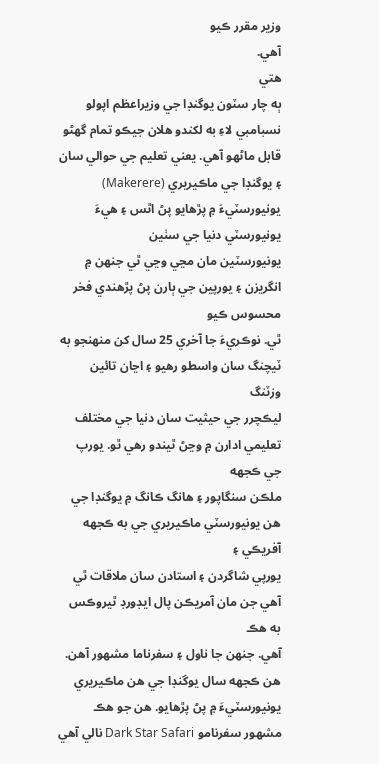وزير مقرر ڪيو
آهي.
هتي
ٻه چار سٽون يوگنڊا جي وزيراعظم اپولو نسبامبي لاءِ به لکندو هلان جيڪو تمام گهڻو
قابل ماڻهو آهي. يعني تعليم جي حوالي سان ۽ يوگنڊا جي ماڪيريري (Makerere) يونيورسٽيءَ ۾ پڙهايو پڻ اٿس ۽ هيءَ يونيورسٽي دنيا جي سٺين
يونيورسٽين مان مڃي وڃي ٿي جنهن ۾ انگريزن ۽ يورپين جي ٻارن پڻ پڙهندي فخر محسوس ڪيو
ٿي. نوڪريءَ جا آخري 25 سال کن منهنجو به ٽيچنگ سان واسطو رهيو ۽ اڃان تائين وزٽنگ
ليڪچرر جي حيثيت سان دنيا جي مختلف تعليمي ادارن ۾ وڃڻ ٿيندو رهي ٿو. يورپ جي ڪجهه
ملڪن سنگاپور ۽ هانگ ڪانگ ۾ يوگنڊا جي هن يونيورسٽي ماڪيريري جي به ڪجهه آفريڪي ۽
يورپي شاگردن ۽ استادن سان ملاقات ٿي آهي جن مان آمريڪن پال ايڊورڊ ٿيروڪس به هڪ
آهي. جنهن جا ناول ۽ سفرناما مشهور آهن. هن ڪجهه سال يوگنڊا جي هن ماڪيريري
يونيورسٽيءَ ۾ پڻ پڙهايو. هن جو هڪ مشهور سفرنامو Dark Star Safari نالي آهي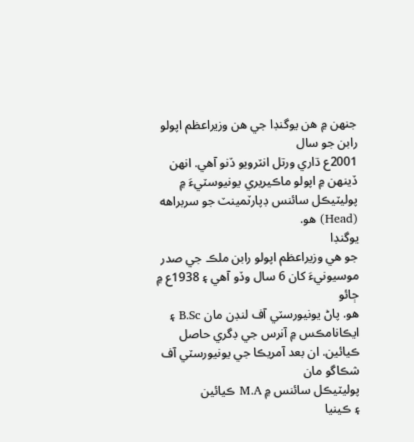جنهن ۾ هن يوگنڊا جي هن وزيراعظم اپولو رابن جو سال
2001ع ڌاري ورتل انٽرويو ڏنو آهي. انهن ڏينهن ۾ اپولو ماڪيريري يونيوسٽيءَ ۾
پوليٽيڪل سائنس ڊپارٽمينٽ جو سربراهه (Head) هو.
يوگنڊا
جو هي وزيراعظم اپولو رابن ملڪ جي صدر موسيونيءَ کان 6 سال وڏو آهي ۽ 1938ع ۾ ڄائو
هو. پاڻ يونيورسٽي آف لنڊن مان B.Sc ۽
ايڪانامڪس ۾ آنرس جي ڊگري حاصل ڪيائين. ان بعد آمريڪا جي يونيورسٽي آف شڪاگو مان
پوليٽيڪل سائنس ۾ M.A ڪيائين
۽ ڪينيا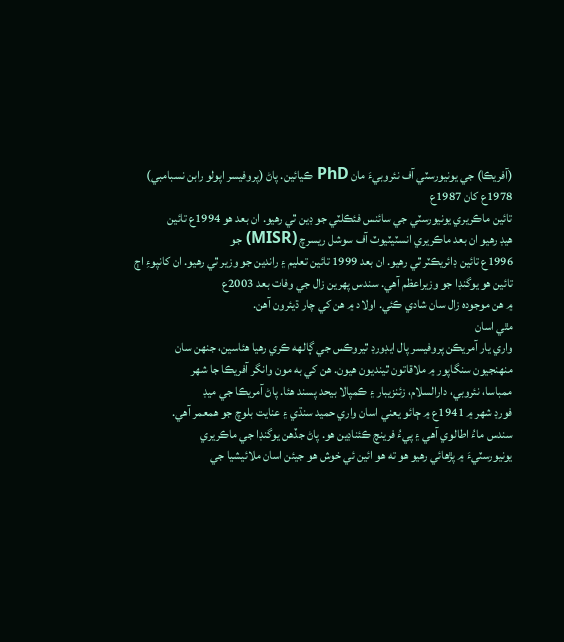(آفريڪا) جي يونيورسٽي آف نئروبيءَ مان PhD ڪيائين. پاڻ (پروفيسر اپولو رابن نسبامبي) 1978ع کان 1987ع
تائين ماڪريري يونيورسٽي جي سائنس فئڪلٽي جو ڊين ٿي رهيو. ان بعد هو 1994ع تائين
هيڊ رهيو ان بعد ماڪريري انسٽيٽيوٽ آف سوشل ريسرچ (MISR) جو
1996ع تائين ڊائريڪٽر ٿي رهيو. ان بعد 1999 تائين تعليم ۽ راندين جو وزير ٿي رهيو. ان کانپوءِ اڄ تائين هو يوگنڊا جو وزيراعظم آهي. سندس پهرين زال جي وفات بعد 2003ع
۾ هن موجوده زال سان شادي ڪئي. اولاد ۾ هن کي چار ڌيئرون آهن.
مٿي اسان
واري يار آمريڪن پروفيسر پال ايڊورڊ ٿيروڪس جي ڳالهه ڪري رهيا هئاسين، جنهن سان
منهنجيون سنگاپور ۾ ملاقاتون ٿينديون هيون. هن کي به مون وانگر آفريڪا جا شهر
ممباسا، نئروبي، دارالسلام، زئنزيبار ۽ ڪمپالا بيحد پسند هئا. پاڻ آمريڪا جي ميڊ
فورڊ شهر ۾ 1941ع ۾ ڄائو يعني اسان واري حميد سنڌي ۽ عنايت بلوچ جو همعمر آهي.
سندس ماءُ اطالوي آهي ۽ پيءُ فرينچ ڪئناڊين هو. پاڻ جڏهن يوگنڊا جي ماڪريري
يونيورسٽيءَ ۾ پڙهائي رهيو هو ته هو ائين ئي خوش هو جيئن اسان ملائيشيا جي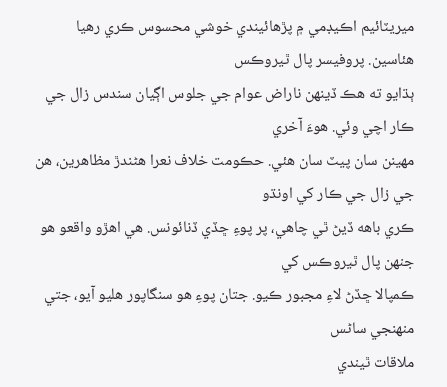ميريٽائيم اڪيڊمي ۾ پڙهائيندي خوشي محسوس ڪري رهيا هئاسين. پروفيسر پال ٿيروڪس
ٻڌايو ته هڪ ڏينهن ناراض عوام جي جلوس اڳيان سندس زال جي ڪار اچي وئي. هوءَ آخري
مهينن سان پيٽ سان هئي. حڪومت خلاف نعرا هڻندڙ مظاهرين، هن جي زال جي ڪار کي اونڌو
ڪري باهه ڏيڻ ٿي چاهي، پر پوءِ ڇڏي ڏنائونس. هي اهڙو واقعو هو جنهن پال ٿيروڪس کي
ڪمپالا ڇڏڻ لاءِ مجبور ڪيو. جتان پوءِ هو سنگاپور هليو آيو، جتي منهنجي ساڻس
ملاقات ٿيندي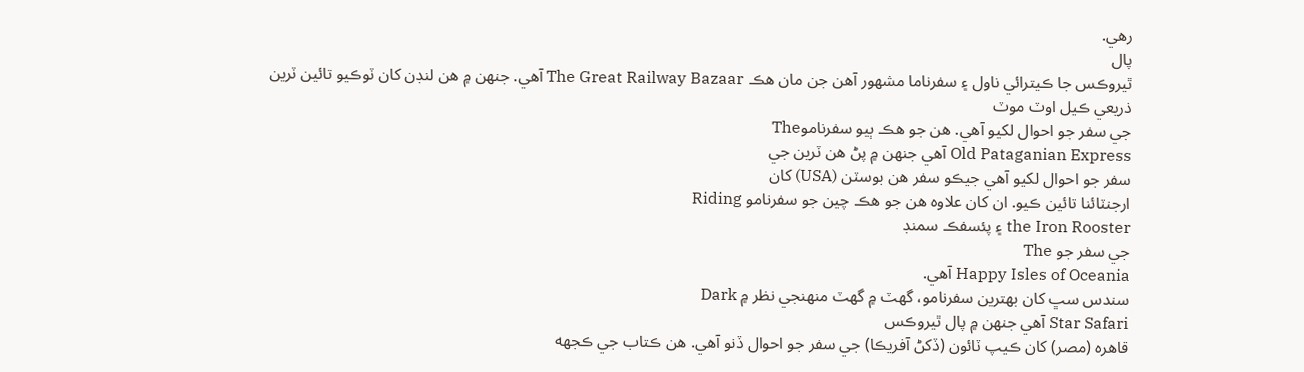رهي.
پال
ٿيروڪس جا ڪيترائي ناول ۽ سفرناما مشهور آهن جن مان هڪ The Great Railway Bazaar آهي. جنهن ۾ هن لنڊن کان ٽوڪيو تائين ٽرين ذريعي ڪيل اوٽ موٽ
جي سفر جو احوال لکيو آهي. هن جو هڪ ٻيو سفرناموThe
Old Pataganian Express آهي جنهن ۾ پڻ هن ٽرين جي
سفر جو احوال لکيو آهي جيڪو سفر هن بوسٽن (USA) کان
ارجنٽائنا تائين ڪيو. ان کان علاوه هن جو هڪ چين جو سفرنامو Riding
the Iron Rooster ۽ پئسفڪ سمنڊ
جي سفر جو The
Happy Isles of Oceania آهي.
سندس سڀ کان بهترين سفرنامو، گهٽ ۾ گهٽ منهنجي نظر ۾ Dark
Star Safari آهي جنهن ۾ پال ٿيروڪس
قاهره (مصر) کان ڪيپ ٽائون (ڏکڻ آفريڪا) جي سفر جو احوال ڏنو آهي. هن ڪتاب جي ڪجهه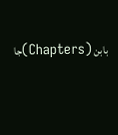بابن (Chapters)جا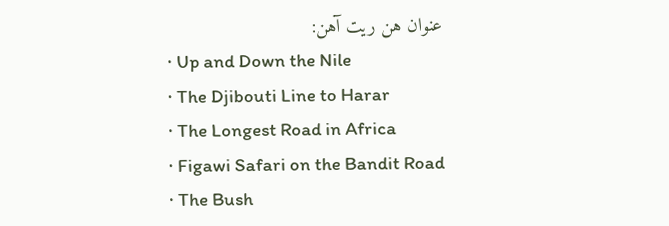عنوان هن ريت آهن:
· Up and Down the Nile
· The Djibouti Line to Harar
· The Longest Road in Africa
· Figawi Safari on the Bandit Road
· The Bush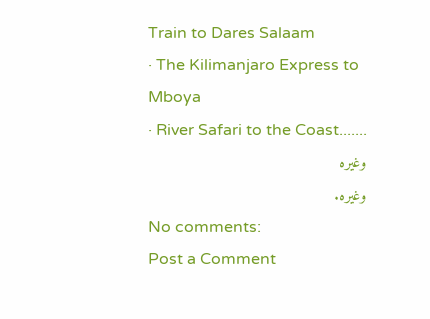Train to Dares Salaam
· The Kilimanjaro Express to Mboya
· River Safari to the Coast.......
وغيره
وغيره.
No comments:
Post a Comment